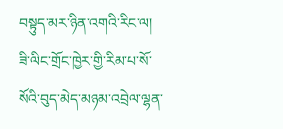བསྟུད་མར་ཉིན་འགའི་རིང་ལ། ཟི་ལིང་གྲོང་ཁྱེར་གྱི་རིམ་པ་སོ་སོའི་བུད་མེད་མཉམ་འབྲེལ་ལྷན་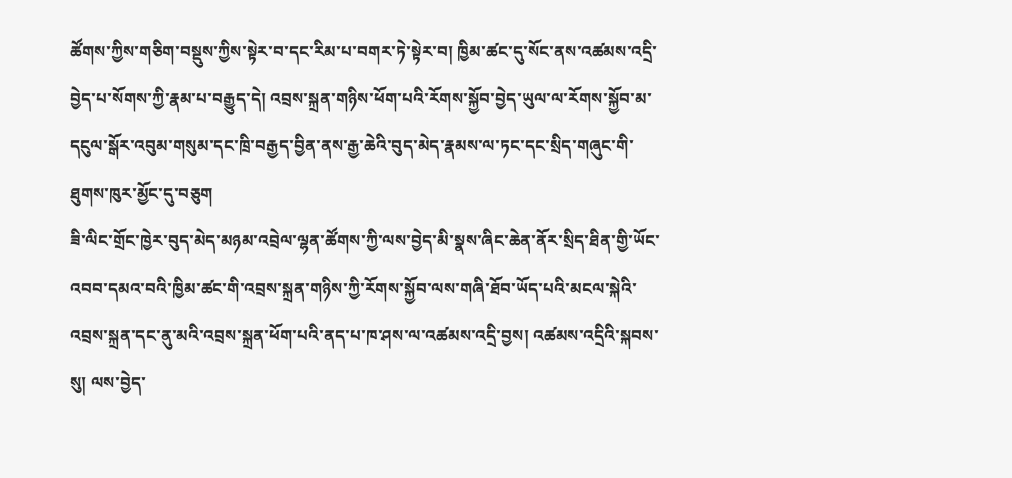ཚོགས་ཀྱིས་གཅིག་བསྡུས་ཀྱིས་སྟེར་བ་དང་རིམ་པ་བགར་ཏེ་སྟེར་བ། ཁྱིམ་ཚང་དུ་སོང་ནས་འཚམས་འདྲི་བྱེད་པ་སོགས་ཀྱི་རྣམ་པ་བརྒྱུད་དེ། འབྲས་སྐྲན་གཉིས་ཕོག་པའི་རོགས་སྐྱོབ་བྱེད་ཡུལ་ལ་རོགས་སྐྱོབ་མ་དངུལ་སྒོར་འབུམ་གསུམ་དང་ཁྲི་བརྒྱད་བྱིན་ནས་རྒྱ་ཆེའི་བུད་མེད་རྣམས་ལ་ཏང་དང་སྲིད་གཞུང་གི་ཐུགས་ཁུར་མྱོང་དུ་བཅུག
ཟི་ལིང་གྲོང་ཁྱེར་བུད་མེད་མཉམ་འབྲེལ་ལྷན་ཚོགས་ཀྱི་ལས་བྱེད་མི་སྣས་ཞིང་ཆེན་ནོར་སྲིད་ཐིན་གྱི་ཡོང་འབབ་དམའ་བའི་ཁྱིམ་ཚང་གི་འབྲས་སྐྲན་གཉིས་ཀྱི་རོགས་སྐྱོབ་ལས་གཞི་ཐོབ་ཡོད་པའི་མངལ་སྐེའི་འབྲས་སྐྲན་དང་ནུ་མའི་འབྲས་སྐྲན་ཕོག་པའི་ནད་པ་ཁ་ཤས་ལ་འཚམས་འདྲི་བྱས། འཚམས་འདྲིའི་སྐབས་སུ། ལས་བྱེད་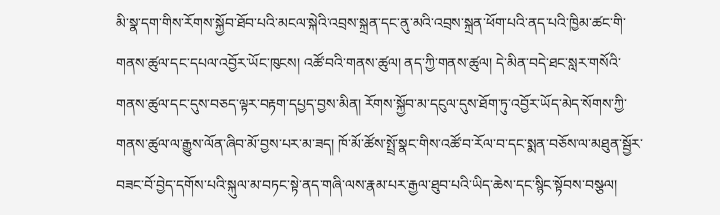མི་སྣ་དག་གིས་རོགས་སྐྱོབ་ཐོབ་པའི་མངལ་སྐེའི་འབྲས་སྐྲན་དང་ནུ་མའི་འབྲས་སྐྲན་ཕོག་པའི་ནད་པའི་ཁྱིམ་ཚང་གི་གནས་ཚུལ་དང་དཔལ་འབྱོར་ཡོང་ཁུངས། འཚོ་བའི་གནས་ཚུལ། ནད་ཀྱི་གནས་ཚུལ། དེ་མིན་བདེ་ཐང་སླར་གསོའི་གནས་ཚུལ་དང་དུས་བཅད་ལྟར་བརྟག་དཔྱད་བྱས་མིན། རོགས་སྐྱོབ་མ་དངུལ་དུས་ཐོག་ཏུ་འབྱོར་ཡོད་མེད་སོགས་ཀྱི་གནས་ཚུལ་ལ་རྒྱུས་ལོན་ཞིབ་མོ་བྱས་པར་མ་ཟད། ཁོ་མོ་ཚོས་སྤྲོ་སྣང་གིས་འཚོ་བ་རོལ་བ་དང་སྨན་བཅོས་ལ་མཐུན་སྦྱོར་བཟང་བོ་བྱེད་དགོས་པའི་སྐུལ་མ་བཏང་སྟེ་ནད་གཞི་ལས་རྣམ་པར་རྒྱལ་ཐུབ་པའི་ཡིད་ཆེས་དང་སྙིང་སྟོབས་བསྩལ།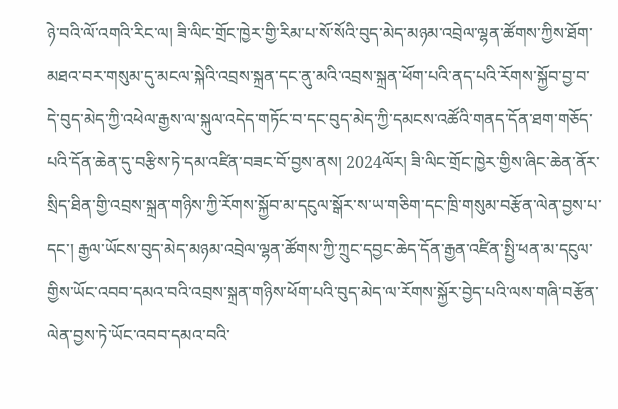ཉེ་བའི་ལོ་འགའི་རིང་ལ། ཟི་ལིང་གྲོང་ཁྱེར་གྱི་རིམ་པ་སོ་སོའི་བུད་མེད་མཉམ་འབྲེལ་ལྷན་ཚོགས་ཀྱིས་ཐོག་མཐའ་བར་གསུམ་དུ་མངལ་སྐེའི་འབྲས་སྐྲན་དང་ནུ་མའི་འབྲས་སྐྲན་ཕོག་པའི་ནད་པའི་རོགས་སྐྱོབ་བྱ་བ་དེ་བུད་མེད་ཀྱི་འཕེལ་རྒྱས་ལ་སྐུལ་འདེད་གཏོང་བ་དང་བུད་མེད་ཀྱི་དམངས་འཚོའི་གནད་དོན་ཐག་གཅོད་པའི་དོན་ཆེན་དུ་བརྩིས་ཏེ་དམ་འཛིན་བཟང་བོ་བྱས་ནས། 2024ལོར། ཟི་ལིང་གྲོང་ཁྱེར་གྱིས་ཞིང་ཆེན་ནོར་སྲིད་ཐིན་གྱི་འབྲས་སྐྲན་གཉིས་ཀྱི་རོགས་སྐྱོབ་མ་དངུལ་སྒོར་ས་ཡ་གཅིག་དང་ཁྲི་གསུམ་བརྩོན་ལེན་བྱས་པ་དང་། རྒྱལ་ཡོངས་བུད་མེད་མཉམ་འབྲེལ་ལྷན་ཚོགས་ཀྱི་ཀྲུང་དབྱང་ཆེད་དོན་རྒྱན་འཛིན་སྤྱི་ཕན་མ་དངུལ་གྱིས་ཡོང་འབབ་དམའ་བའི་འབྲས་སྐྲན་གཉིས་ཕོག་པའི་བུད་མེད་ལ་རོགས་སྐྱོར་བྱེད་པའི་ལས་གཞི་བརྩོན་ལེན་བྱས་ཏེ་ཡོང་འབབ་དམའ་བའི་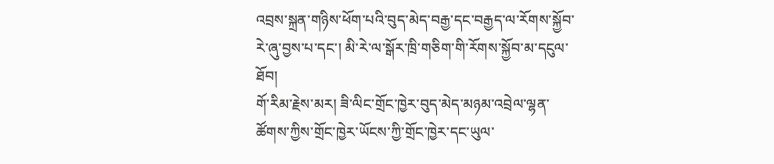འབྲས་སྐྲན་གཉིས་ཕོག་པའི་བུད་མེད་བརྒྱ་དང་བརྒྱད་ལ་རོགས་སྐྱོབ་རེ་ཞུ་བྱས་པ་དང་། མི་རེ་ལ་སྒོར་ཁྲི་གཅིག་གི་རོགས་སྐྱོབ་མ་དངུལ་ཐོབ།
གོ་རིམ་རྗེས་མར། ཟི་ལིང་གྲོང་ཁྱེར་བུད་མེད་མཉམ་འབྲེལ་ལྷན་ཚོགས་ཀྱིས་གྲོང་ཁྱེར་ཡོངས་ཀྱི་གྲོང་ཁྱེར་དང་ཡུལ་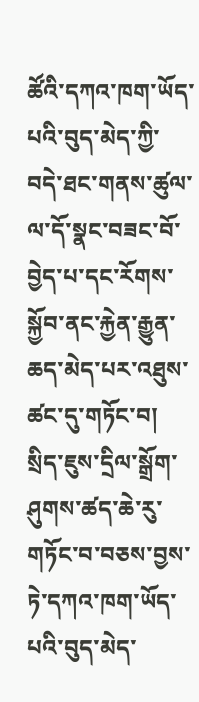ཚོའི་དཀའ་ཁག་ཡོད་པའི་བུད་མེད་ཀྱི་བདེ་ཐང་གནས་ཚུལ་ལ་དོ་སྣང་བཟང་བོ་བྱེད་པ་དང་རོགས་སྐྱོབ་ནང་རྐྱེན་རྒྱུན་ཆད་མེད་པར་འཐུས་ཚང་དུ་གཏོང་བ། སྲིད་ཇུས་དྲིལ་སྒྲོག་ཤུགས་ཚད་ཆེ་རུ་གཏོང་བ་བཅས་བྱས་ཏེ་དཀའ་ཁག་ཡོད་པའི་བུད་མེད་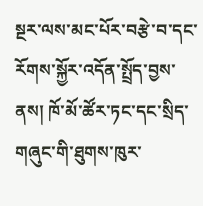སྔར་ལས་མང་པོར་བརྩེ་བ་དང་རོགས་སྐྱོར་འདོན་སྤྲོད་བྱས་ནས། ཁོ་མོ་ཚོར་ཏང་དང་སྲིད་གཞུང་གི་ཐུགས་ཁུར་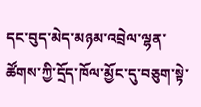དང་བུད་མེད་མཉམ་འབྲེལ་ལྷན་ཚོགས་ཀྱི་དྲོད་ཁོལ་མྱོང་དུ་བཅུག་སྟེ་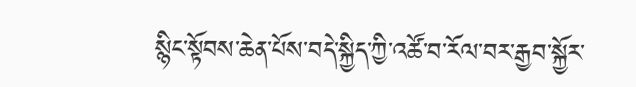སྙིང་སྟོབས་ཆེན་པོས་བདེ་སྐྱིད་ཀྱི་འཚོ་བ་རོལ་བར་རྒྱབ་སྐྱོར་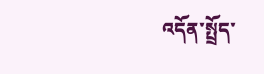འདོན་སྤྲོད་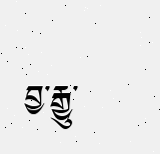བྱ་རྒྱུ་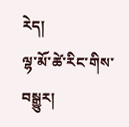རེད།
ལྷ་མོ་ཚེ་རིང་གིས་བསྒྱུར།